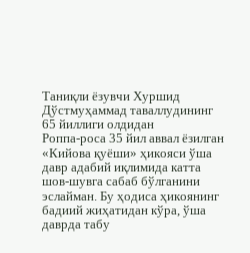Таниқли ёзувчи Хуршид Дўстмуҳаммад таваллудининг 65 йиллиги олдидан
Роппа-роса 35 йил аввал ёзилган «Кийова қуёши» ҳикояси ўша давр адабий иқлимида катта шов-шувга сабаб бўлганини эслайман. Бу ҳодиса ҳикоянинг бадиий жиҳатидан кўра, ўша даврда табу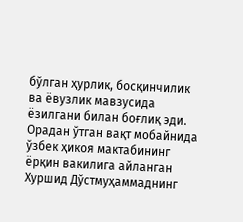бўлган ҳурлик, босқинчилик ва ёвузлик мавзусида ёзилгани билан боғлиқ эди. Орадан ўтган вақт мобайнида ўзбек ҳикоя мактабининг ёрқин вакилига айланган Хуршид Дўстмуҳаммаднинг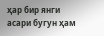ҳар бир янги асари бугун ҳам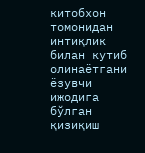китобхон томонидан интиқлик билан кутиб олинаётгани ёзувчи ижодига бўлган қизиқиш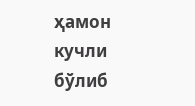ҳамон кучли бўлиб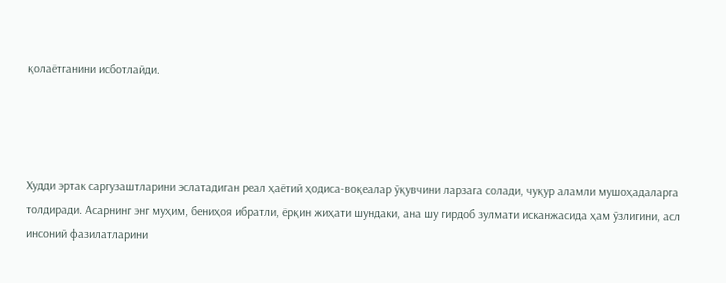қолаётганини исботлайди.




Худди эртак саргузаштларини эслатадиган реал ҳаётий ҳодиса-воқеалар ўқувчини ларзага солади, чуқур аламли мушоҳадаларга толдиради. Асарнинг энг муҳим, бениҳоя ибратли, ёрқин жиҳати шундаки, ана шу гирдоб зулмати исканжасида ҳам ўзлигини, асл инсоний фазилатларини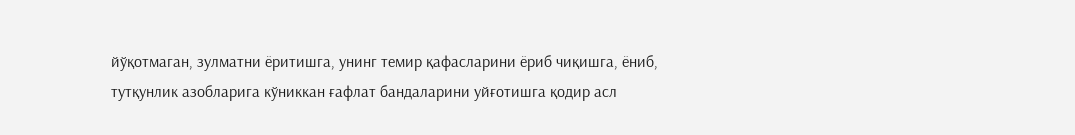йўқотмаган, зулматни ёритишга, унинг темир қафасларини ёриб чиқишга, ёниб, тутқунлик азобларига кўниккан ғафлат бандаларини уйғотишга қодир асл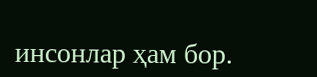инсонлар ҳам бор.